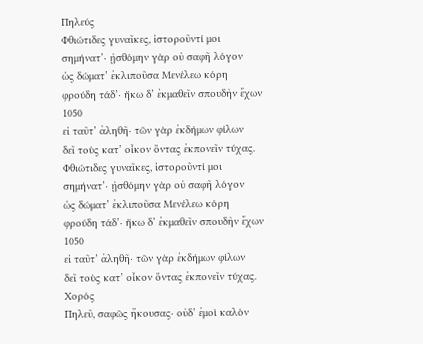Πηλεύς
Φθιώτιδες γυναῖκες, ἱστοροῦντί μοι
σημήνατ’· ᾐσθόμην γὰρ οὐ σαφῆ λόγον
ὡς δώματ’ ἐκλιποῦσα Μενέλεω κόρη
φρούδη τάδ’· ἥκω δ’ ἐκμαθεῖν σπουδὴν ἔχων
1050
εἰ ταῦτ’ ἀληθῆ· τῶν γὰρ ἐκδήμων φίλων
δεῖ τοὺς κατ’ οἶκον ὄντας ἐκπονεῖν τύχας.
Φθιώτιδες γυναῖκες, ἱστοροῦντί μοι
σημήνατ’· ᾐσθόμην γὰρ οὐ σαφῆ λόγον
ὡς δώματ’ ἐκλιποῦσα Μενέλεω κόρη
φρούδη τάδ’· ἥκω δ’ ἐκμαθεῖν σπουδὴν ἔχων
1050
εἰ ταῦτ’ ἀληθῆ· τῶν γὰρ ἐκδήμων φίλων
δεῖ τοὺς κατ’ οἶκον ὄντας ἐκπονεῖν τύχας.
Χορός
Πηλεῦ, σαφῶς ἤκουσας· οὐδ’ ἐμοὶ καλὸν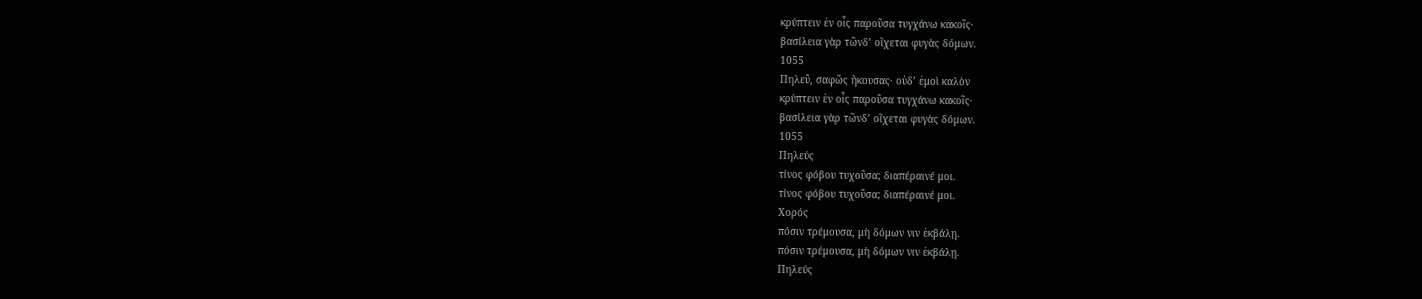κρύπτειν ἐν οἷς παροῦσα τυγχάνω κακοῖς·
βασίλεια γὰρ τῶνδ’ οἴχεται φυγὰς δόμων.
1055
Πηλεῦ, σαφῶς ἤκουσας· οὐδ’ ἐμοὶ καλὸν
κρύπτειν ἐν οἷς παροῦσα τυγχάνω κακοῖς·
βασίλεια γὰρ τῶνδ’ οἴχεται φυγὰς δόμων.
1055
Πηλεύς
τίνος φόβου τυχοῦσα; διαπέραινέ μοι.
τίνος φόβου τυχοῦσα; διαπέραινέ μοι.
Χορός
πόσιν τρέμουσα, μὴ δόμων νιν ἐκβάλῃ.
πόσιν τρέμουσα, μὴ δόμων νιν ἐκβάλῃ.
Πηλεύς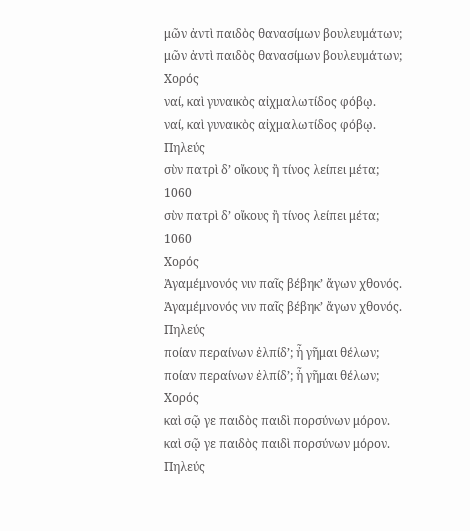μῶν ἀντὶ παιδὸς θανασίμων βουλευμάτων;
μῶν ἀντὶ παιδὸς θανασίμων βουλευμάτων;
Χορός
ναί, καὶ γυναικὸς αἰχμαλωτίδος φόβῳ.
ναί, καὶ γυναικὸς αἰχμαλωτίδος φόβῳ.
Πηλεύς
σὺν πατρὶ δ’ οἴκους ἢ τίνος λείπει μέτα;
1060
σὺν πατρὶ δ’ οἴκους ἢ τίνος λείπει μέτα;
1060
Χορός
Ἀγαμέμνονός νιν παῖς βέβηκ’ ἄγων χθονός.
Ἀγαμέμνονός νιν παῖς βέβηκ’ ἄγων χθονός.
Πηλεύς
ποίαν περαίνων ἐλπίδ’; ἦ γῆμαι θέλων;
ποίαν περαίνων ἐλπίδ’; ἦ γῆμαι θέλων;
Χορός
καὶ σῷ γε παιδὸς παιδὶ πορσύνων μόρον.
καὶ σῷ γε παιδὸς παιδὶ πορσύνων μόρον.
Πηλεύς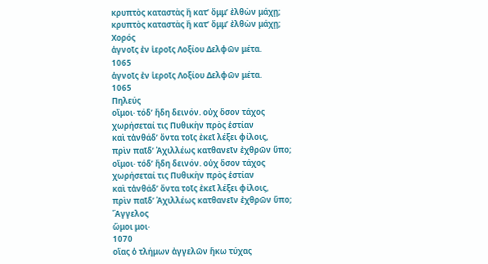κρυπτὸς καταστὰς ἢ κατ’ ὄμμ’ ἐλθὼν μάχῃ;
κρυπτὸς καταστὰς ἢ κατ’ ὄμμ’ ἐλθὼν μάχῃ;
Χορός
ἁγνοῖς ἐν ἱεροῖς Λοξίου Δελφῶν μέτα.
1065
ἁγνοῖς ἐν ἱεροῖς Λοξίου Δελφῶν μέτα.
1065
Πηλεύς
οἴμοι· τόδ’ ἤδη δεινόν. οὐχ ὅσον τάχος
χωρήσεταί τις Πυθικὴν πρὸς ἑστίαν
καὶ τἀνθάδ’ ὄντα τοῖς ἐκεῖ λέξει φίλοις,
πρὶν παῖδ’ Ἀχιλλέως κατθανεῖν ἐχθρῶν ὕπο;
οἴμοι· τόδ’ ἤδη δεινόν. οὐχ ὅσον τάχος
χωρήσεταί τις Πυθικὴν πρὸς ἑστίαν
καὶ τἀνθάδ’ ὄντα τοῖς ἐκεῖ λέξει φίλοις,
πρὶν παῖδ’ Ἀχιλλέως κατθανεῖν ἐχθρῶν ὕπο;
Ἄγγελος
ὤμοι μοι·
1070
οἵας ὁ τλήμων ἀγγελῶν ἥκω τύχας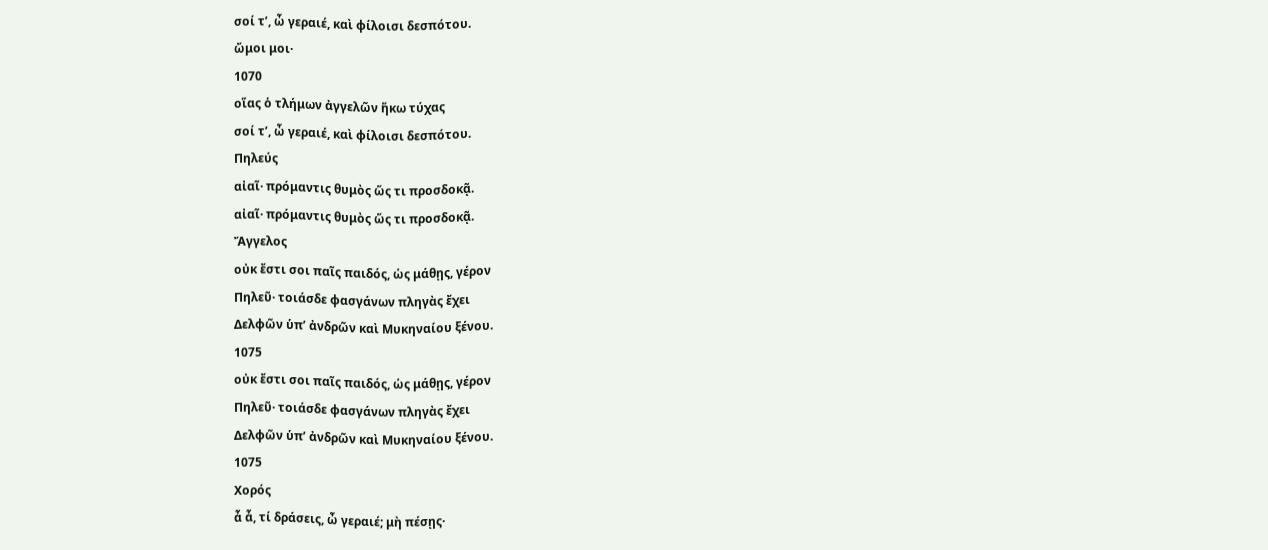σοί τ’, ὦ γεραιέ, καὶ φίλοισι δεσπότου.
ὤμοι μοι·
1070
οἵας ὁ τλήμων ἀγγελῶν ἥκω τύχας
σοί τ’, ὦ γεραιέ, καὶ φίλοισι δεσπότου.
Πηλεύς
αἰαῖ· πρόμαντις θυμὸς ὥς τι προσδοκᾷ.
αἰαῖ· πρόμαντις θυμὸς ὥς τι προσδοκᾷ.
Ἄγγελος
οὐκ ἔστι σοι παῖς παιδός, ὡς μάθῃς, γέρον
Πηλεῦ· τοιάσδε φασγάνων πληγὰς ἔχει
Δελφῶν ὑπ’ ἀνδρῶν καὶ Μυκηναίου ξένου.
1075
οὐκ ἔστι σοι παῖς παιδός, ὡς μάθῃς, γέρον
Πηλεῦ· τοιάσδε φασγάνων πληγὰς ἔχει
Δελφῶν ὑπ’ ἀνδρῶν καὶ Μυκηναίου ξένου.
1075
Χορός
ἆ ἆ, τί δράσεις, ὦ γεραιέ; μὴ πέσῃς·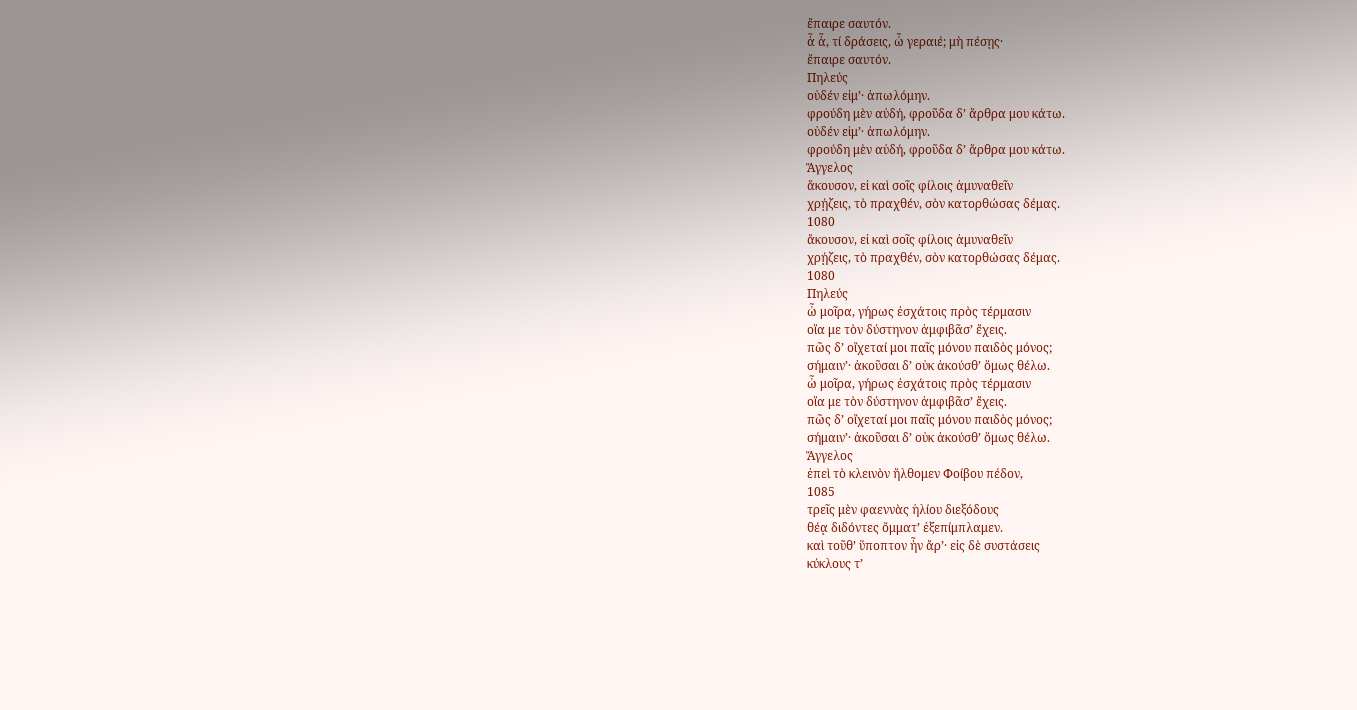ἔπαιρε σαυτόν.
ἆ ἆ, τί δράσεις, ὦ γεραιέ; μὴ πέσῃς·
ἔπαιρε σαυτόν.
Πηλεύς
οὐδέν εἰμ’· ἀπωλόμην.
φρούδη μὲν αὐδή, φροῦδα δ’ ἄρθρα μου κάτω.
οὐδέν εἰμ’· ἀπωλόμην.
φρούδη μὲν αὐδή, φροῦδα δ’ ἄρθρα μου κάτω.
Ἄγγελος
ἄκουσον, εἰ καὶ σοῖς φίλοις ἀμυναθεῖν
χρῄζεις, τὸ πραχθέν, σὸν κατορθώσας δέμας.
1080
ἄκουσον, εἰ καὶ σοῖς φίλοις ἀμυναθεῖν
χρῄζεις, τὸ πραχθέν, σὸν κατορθώσας δέμας.
1080
Πηλεύς
ὦ μοῖρα, γήρως ἐσχάτοις πρὸς τέρμασιν
οἵα με τὸν δύστηνον ἀμφιβᾶσ’ ἔχεις.
πῶς δ’ οἴχεταί μοι παῖς μόνου παιδὸς μόνος;
σήμαιν’· ἀκοῦσαι δ’ οὐκ ἀκούσθ’ ὅμως θέλω.
ὦ μοῖρα, γήρως ἐσχάτοις πρὸς τέρμασιν
οἵα με τὸν δύστηνον ἀμφιβᾶσ’ ἔχεις.
πῶς δ’ οἴχεταί μοι παῖς μόνου παιδὸς μόνος;
σήμαιν’· ἀκοῦσαι δ’ οὐκ ἀκούσθ’ ὅμως θέλω.
Ἄγγελος
ἐπεὶ τὸ κλεινὸν ἤλθομεν Φοίβου πέδον,
1085
τρεῖς μὲν φαεννὰς ἡλίου διεξόδους
θέᾳ διδόντες ὄμματ’ ἐξεπίμπλαμεν.
καὶ τοῦθ’ ὕποπτον ἦν ἄρ’· εἰς δὲ συστάσεις
κύκλους τ’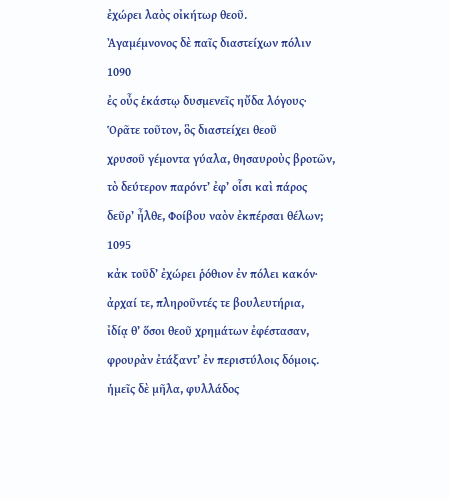ἐχώρει λαὸς οἰκήτωρ θεοῦ.
Ἀγαμέμνονος δὲ παῖς διαστείχων πόλιν
1090
ἐς οὖς ἑκάστῳ δυσμενεῖς ηὔδα λόγους·
Ὁρᾶτε τοῦτον, ὃς διαστείχει θεοῦ
χρυσοῦ γέμοντα γύαλα, θησαυροὺς βροτῶν,
τὸ δεύτερον παρόντ’ ἐφ’ οἷσι καὶ πάρος
δεῦρ’ ἦλθε, Φοίβου ναὸν ἐκπέρσαι θέλων;
1095
κἀκ τοῦδ’ ἐχώρει ῥόθιον ἐν πόλει κακόν·
ἀρχαί τε, πληροῦντές τε βουλευτήρια,
ἰδίᾳ θ’ ὅσοι θεοῦ χρημάτων ἐφέστασαν,
φρουρὰν ἐτάξαντ’ ἐν περιστύλοις δόμοις.
ἡμεῖς δὲ μῆλα, φυλλάδος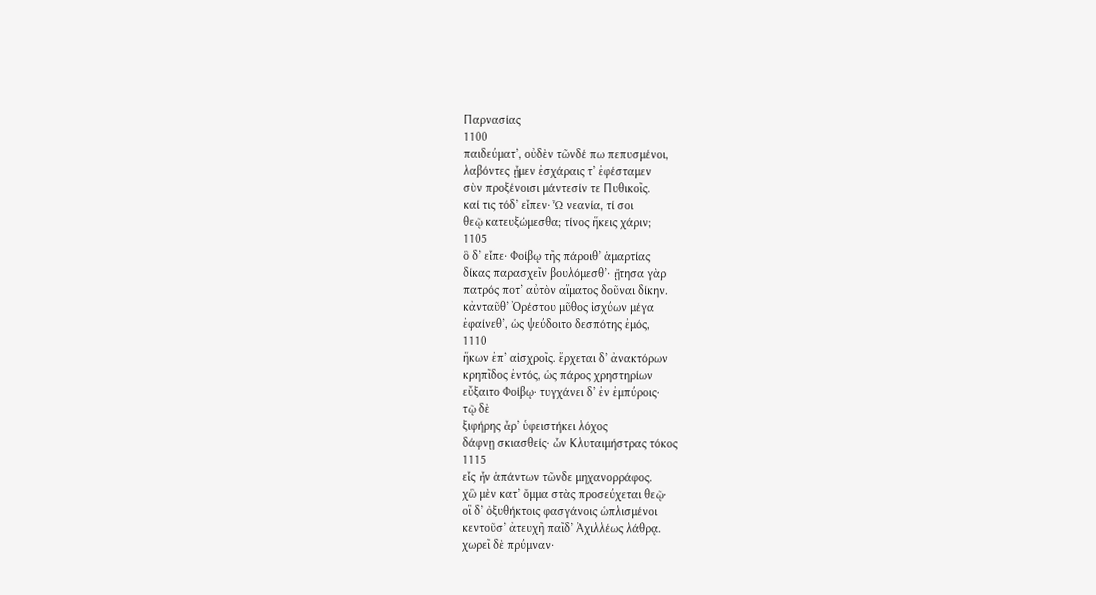Παρνασίας
1100
παιδεύματ’, οὐδὲν τῶνδέ πω πεπυσμένοι,
λαβόντες ᾖμεν ἐσχάραις τ’ ἐφέσταμεν
σὺν προξένοισι μάντεσίν τε Πυθικοῖς.
καί τις τόδ’ εἶπεν· Ὦ νεανία, τί σοι
θεῷ κατευξώμεσθα; τίνος ἥκεις χάριν;
1105
ὃ δ’ εἶπε· Φοίβῳ τῆς πάροιθ’ ἁμαρτίας
δίκας παρασχεῖν βουλόμεσθ’· ᾔτησα γὰρ
πατρός ποτ’ αὐτὸν αἵματος δοῦναι δίκην.
κἀνταῦθ’ Ὀρέστου μῦθος ἰσχύων μέγα
ἐφαίνεθ’, ὡς ψεύδοιτο δεσπότης ἐμός,
1110
ἥκων ἐπ’ αἰσχροῖς. ἔρχεται δ’ ἀνακτόρων
κρηπῖδος ἐντός, ὡς πάρος χρηστηρίων
εὔξαιτο Φοίβῳ· τυγχάνει δ’ ἐν ἐμπύροις·
τῷ δὲ
ξιφήρης ἆρ’ ὑφειστήκει λόχος
δάφνῃ σκιασθείς· ὧν Κλυταιμήστρας τόκος
1115
εἷς ἦν ἁπάντων τῶνδε μηχανορράφος.
χὣ μὲν κατ’ ὄμμα στὰς προσεύχεται θεῷ·
οἳ δ’ ὀξυθήκτοις φασγάνοις ὡπλισμένοι
κεντοῦσ’ ἀτευχῆ παῖδ’ Ἀχιλλέως λάθρᾳ.
χωρεῖ δὲ πρύμναν·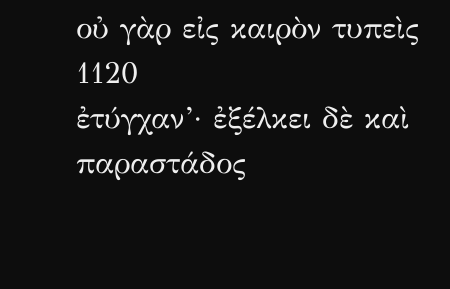οὐ γὰρ εἰς καιρὸν τυπεὶς
1120
ἐτύγχαν’· ἐξέλκει δὲ καὶ παραστάδος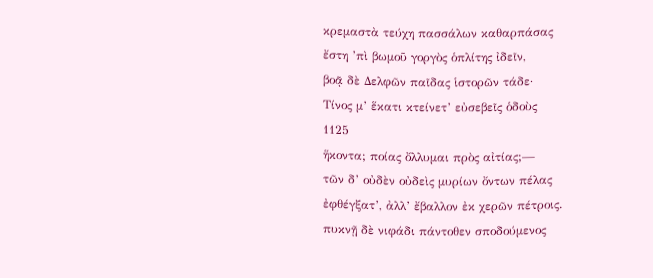κρεμαστὰ τεύχη πασσάλων καθαρπάσας
ἔστη ’πὶ βωμοῦ γοργὸς ὁπλίτης ἰδεῖν,
βοᾷ δὲ Δελφῶν παῖδας ἱστορῶν τάδε·
Τίνος μ’ ἕκατι κτείνετ’ εὐσεβεῖς ὁδοὺς
1125
ἥκοντα; ποίας ὄλλυμαι πρὸς αἰτίας;—
τῶν δ’ οὐδὲν οὐδεὶς μυρίων ὄντων πέλας
ἐφθέγξατ’, ἀλλ’ ἔβαλλον ἐκ χερῶν πέτροις.
πυκνῇ δὲ νιφάδι πάντοθεν σποδούμενος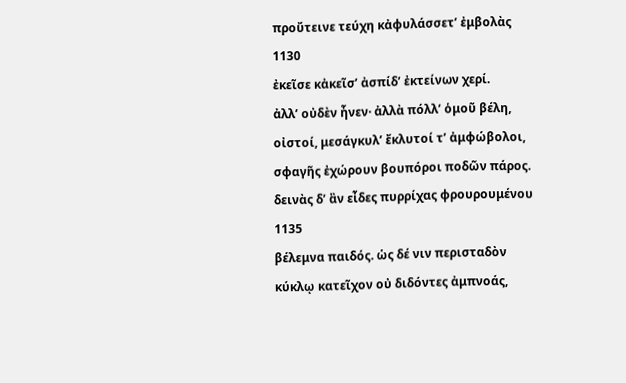προὔτεινε τεύχη κἀφυλάσσετ’ ἐμβολὰς
1130
ἐκεῖσε κἀκεῖσ’ ἀσπίδ’ ἐκτείνων χερί.
ἀλλ’ οὐδὲν ἦνεν· ἀλλὰ πόλλ’ ὁμοῦ βέλη,
οἰστοί, μεσάγκυλ’ ἔκλυτοί τ’ ἀμφώβολοι,
σφαγῆς ἐχώρουν βουπόροι ποδῶν πάρος.
δεινὰς δ’ ἂν εἶδες πυρρίχας φρουρουμένου
1135
βέλεμνα παιδός. ὡς δέ νιν περισταδὸν
κύκλῳ κατεῖχον οὐ διδόντες ἀμπνοάς,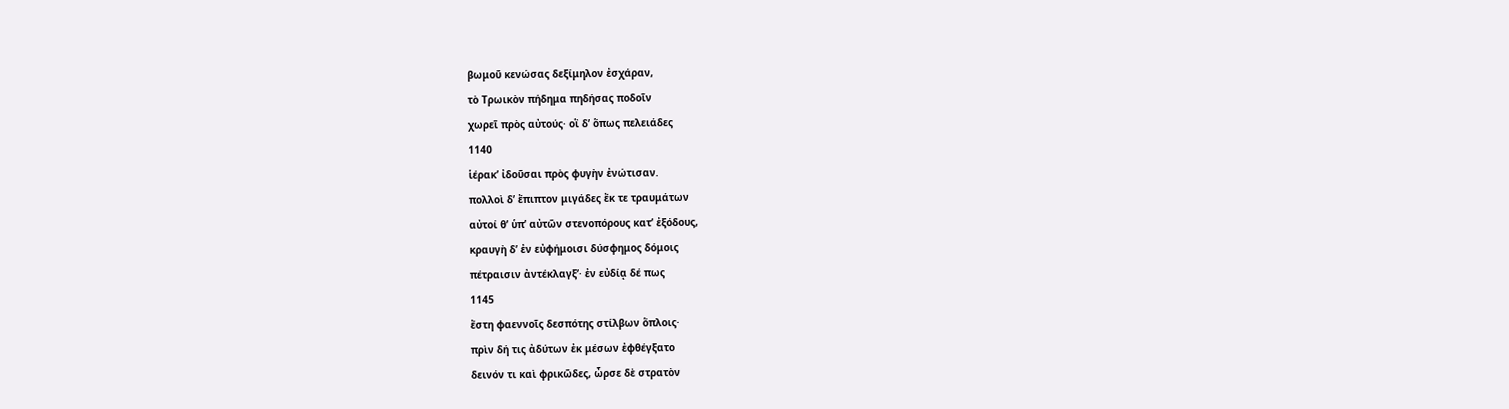βωμοῦ κενώσας δεξίμηλον ἐσχάραν,
τὸ Τρωικὸν πήδημα πηδήσας ποδοῖν
χωρεῖ πρὸς αὐτούς· οἳ δ’ ὅπως πελειάδες
1140
ἱέρακ’ ἰδοῦσαι πρὸς φυγὴν ἐνώτισαν.
πολλοὶ δ’ ἔπιπτον μιγάδες ἔκ τε τραυμάτων
αὐτοί θ’ ὑπ’ αὐτῶν στενοπόρους κατ’ ἐξόδους,
κραυγὴ δ’ ἐν εὐφήμοισι δύσφημος δόμοις
πέτραισιν ἀντέκλαγξ’· ἐν εὐδίᾳ δέ πως
1145
ἔστη φαεννοῖς δεσπότης στίλβων ὅπλοις·
πρὶν δή τις ἀδύτων ἐκ μέσων ἐφθέγξατο
δεινόν τι καὶ φρικῶδες, ὦρσε δὲ στρατὸν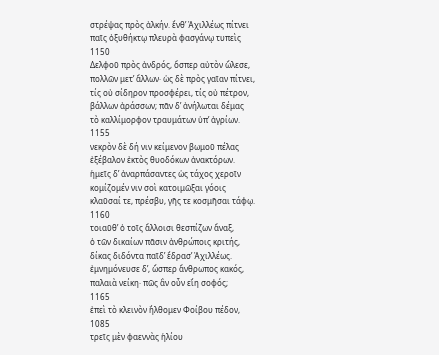στρέψας πρὸς ἀλκήν. ἔνθ’ Ἀχιλλέως πίτνει
παῖς ὀξυθήκτῳ πλευρὰ φασγάνῳ τυπεὶς
1150
Δελφοῦ πρὸς ἀνδρός, ὅσπερ αὐτὸν ὤλεσε,
πολλῶν μετ’ ἄλλων· ὡς δὲ πρὸς γαῖαν πίτνει,
τίς οὐ σίδηρον προσφέρει, τίς οὐ πέτρον,
βάλλων ἀράσσων; πᾶν δ’ ἀνήλωται δέμας
τὸ καλλίμορφον τραυμάτων ὑπ’ ἀγρίων.
1155
νεκρὸν δὲ δή νιν κείμενον βωμοῦ πέλας
ἐξέβαλον ἐκτὸς θυοδόκων ἀνακτόρων.
ἡμεῖς δ’ ἀναρπάσαντες ὡς τάχος χεροῖν
κομίζομέν νιν σοὶ κατοιμῶξαι γόοις
κλαῦσαί τε, πρέσβυ, γῆς τε κοσμῆσαι τάφῳ.
1160
τοιαῦθ’ ὁ τοῖς ἄλλοισι θεσπίζων ἄναξ,
ὁ τῶν δικαίων πᾶσιν ἀνθρώποις κριτής,
δίκας διδόντα παῖδ’ ἔδρασ’ Ἀχιλλέως.
ἐμνημόνευσε δ’, ὥσπερ ἄνθρωπος κακός,
παλαιὰ νείκη· πῶς ἂν οὖν εἴη σοφός;
1165
ἐπεὶ τὸ κλεινὸν ἤλθομεν Φοίβου πέδον,
1085
τρεῖς μὲν φαεννὰς ἡλίου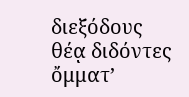διεξόδους
θέᾳ διδόντες ὄμματ’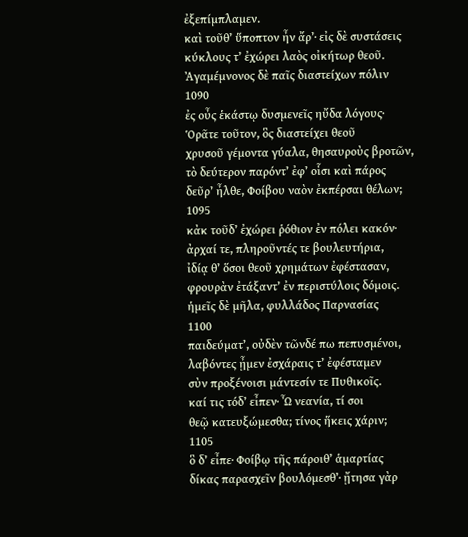ἐξεπίμπλαμεν.
καὶ τοῦθ’ ὕποπτον ἦν ἄρ’· εἰς δὲ συστάσεις
κύκλους τ’ ἐχώρει λαὸς οἰκήτωρ θεοῦ.
Ἀγαμέμνονος δὲ παῖς διαστείχων πόλιν
1090
ἐς οὖς ἑκάστῳ δυσμενεῖς ηὔδα λόγους·
Ὁρᾶτε τοῦτον, ὃς διαστείχει θεοῦ
χρυσοῦ γέμοντα γύαλα, θησαυροὺς βροτῶν,
τὸ δεύτερον παρόντ’ ἐφ’ οἷσι καὶ πάρος
δεῦρ’ ἦλθε, Φοίβου ναὸν ἐκπέρσαι θέλων;
1095
κἀκ τοῦδ’ ἐχώρει ῥόθιον ἐν πόλει κακόν·
ἀρχαί τε, πληροῦντές τε βουλευτήρια,
ἰδίᾳ θ’ ὅσοι θεοῦ χρημάτων ἐφέστασαν,
φρουρὰν ἐτάξαντ’ ἐν περιστύλοις δόμοις.
ἡμεῖς δὲ μῆλα, φυλλάδος Παρνασίας
1100
παιδεύματ’, οὐδὲν τῶνδέ πω πεπυσμένοι,
λαβόντες ᾖμεν ἐσχάραις τ’ ἐφέσταμεν
σὺν προξένοισι μάντεσίν τε Πυθικοῖς.
καί τις τόδ’ εἶπεν· Ὦ νεανία, τί σοι
θεῷ κατευξώμεσθα; τίνος ἥκεις χάριν;
1105
ὃ δ’ εἶπε· Φοίβῳ τῆς πάροιθ’ ἁμαρτίας
δίκας παρασχεῖν βουλόμεσθ’· ᾔτησα γὰρ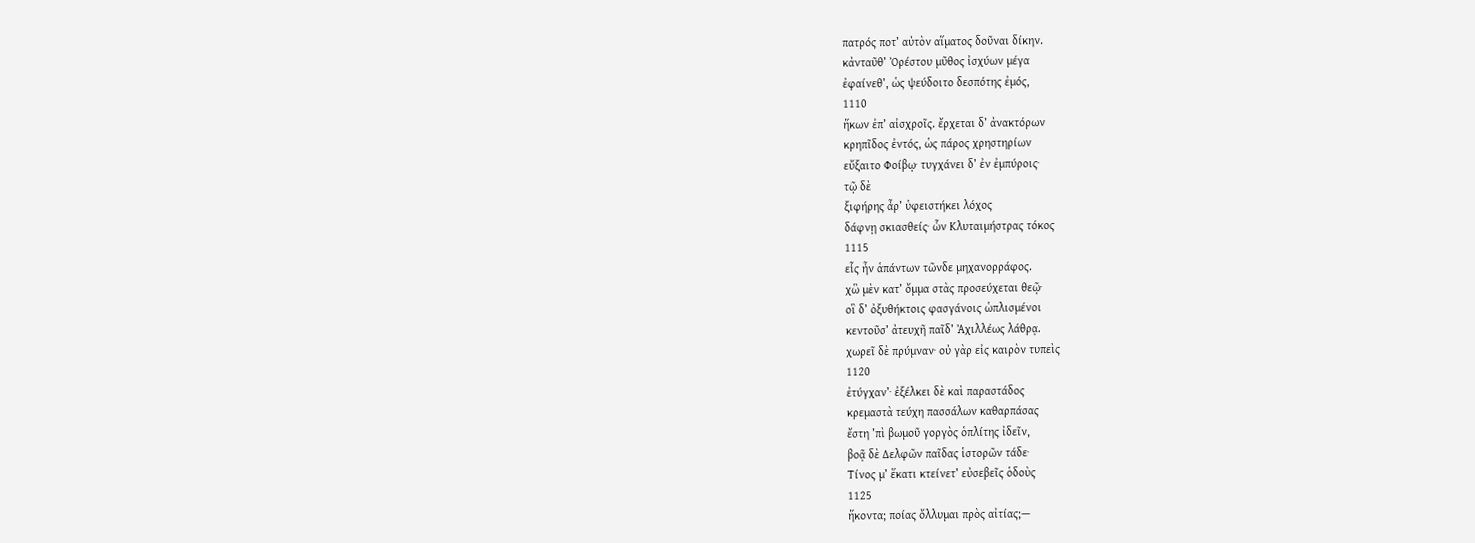πατρός ποτ’ αὐτὸν αἵματος δοῦναι δίκην.
κἀνταῦθ’ Ὀρέστου μῦθος ἰσχύων μέγα
ἐφαίνεθ’, ὡς ψεύδοιτο δεσπότης ἐμός,
1110
ἥκων ἐπ’ αἰσχροῖς. ἔρχεται δ’ ἀνακτόρων
κρηπῖδος ἐντός, ὡς πάρος χρηστηρίων
εὔξαιτο Φοίβῳ· τυγχάνει δ’ ἐν ἐμπύροις·
τῷ δὲ
ξιφήρης ἆρ’ ὑφειστήκει λόχος
δάφνῃ σκιασθείς· ὧν Κλυταιμήστρας τόκος
1115
εἷς ἦν ἁπάντων τῶνδε μηχανορράφος.
χὣ μὲν κατ’ ὄμμα στὰς προσεύχεται θεῷ·
οἳ δ’ ὀξυθήκτοις φασγάνοις ὡπλισμένοι
κεντοῦσ’ ἀτευχῆ παῖδ’ Ἀχιλλέως λάθρᾳ.
χωρεῖ δὲ πρύμναν· οὐ γὰρ εἰς καιρὸν τυπεὶς
1120
ἐτύγχαν’· ἐξέλκει δὲ καὶ παραστάδος
κρεμαστὰ τεύχη πασσάλων καθαρπάσας
ἔστη ’πὶ βωμοῦ γοργὸς ὁπλίτης ἰδεῖν,
βοᾷ δὲ Δελφῶν παῖδας ἱστορῶν τάδε·
Τίνος μ’ ἕκατι κτείνετ’ εὐσεβεῖς ὁδοὺς
1125
ἥκοντα; ποίας ὄλλυμαι πρὸς αἰτίας;—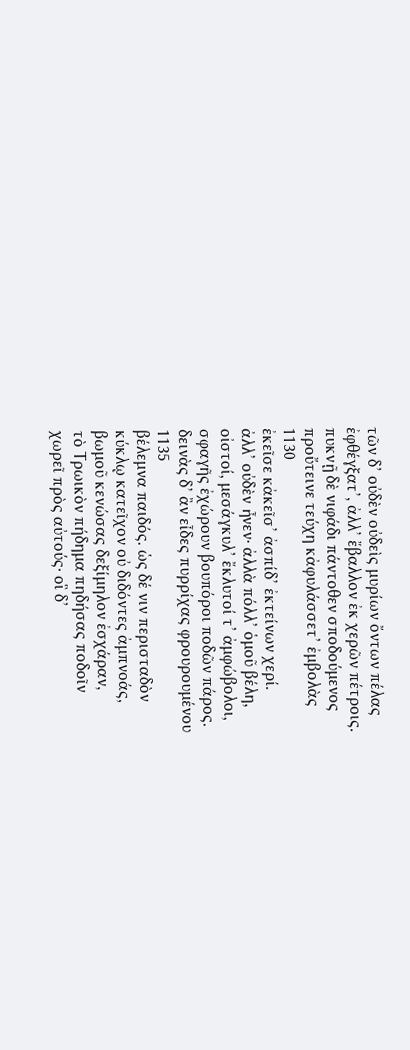τῶν δ’ οὐδὲν οὐδεὶς μυρίων ὄντων πέλας
ἐφθέγξατ’, ἀλλ’ ἔβαλλον ἐκ χερῶν πέτροις.
πυκνῇ δὲ νιφάδι πάντοθεν σποδούμενος
προὔτεινε τεύχη κἀφυλάσσετ’ ἐμβολὰς
1130
ἐκεῖσε κἀκεῖσ’ ἀσπίδ’ ἐκτείνων χερί.
ἀλλ’ οὐδὲν ἦνεν· ἀλλὰ πόλλ’ ὁμοῦ βέλη,
οἰστοί, μεσάγκυλ’ ἔκλυτοί τ’ ἀμφώβολοι,
σφαγῆς ἐχώρουν βουπόροι ποδῶν πάρος.
δεινὰς δ’ ἂν εἶδες πυρρίχας φρουρουμένου
1135
βέλεμνα παιδός. ὡς δέ νιν περισταδὸν
κύκλῳ κατεῖχον οὐ διδόντες ἀμπνοάς,
βωμοῦ κενώσας δεξίμηλον ἐσχάραν,
τὸ Τρωικὸν πήδημα πηδήσας ποδοῖν
χωρεῖ πρὸς αὐτούς· οἳ δ’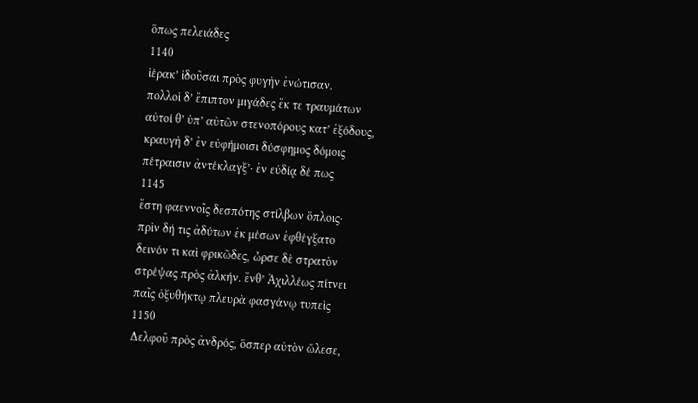ὅπως πελειάδες
1140
ἱέρακ’ ἰδοῦσαι πρὸς φυγὴν ἐνώτισαν.
πολλοὶ δ’ ἔπιπτον μιγάδες ἔκ τε τραυμάτων
αὐτοί θ’ ὑπ’ αὐτῶν στενοπόρους κατ’ ἐξόδους,
κραυγὴ δ’ ἐν εὐφήμοισι δύσφημος δόμοις
πέτραισιν ἀντέκλαγξ’· ἐν εὐδίᾳ δέ πως
1145
ἔστη φαεννοῖς δεσπότης στίλβων ὅπλοις·
πρὶν δή τις ἀδύτων ἐκ μέσων ἐφθέγξατο
δεινόν τι καὶ φρικῶδες, ὦρσε δὲ στρατὸν
στρέψας πρὸς ἀλκήν. ἔνθ’ Ἀχιλλέως πίτνει
παῖς ὀξυθήκτῳ πλευρὰ φασγάνῳ τυπεὶς
1150
Δελφοῦ πρὸς ἀνδρός, ὅσπερ αὐτὸν ὤλεσε,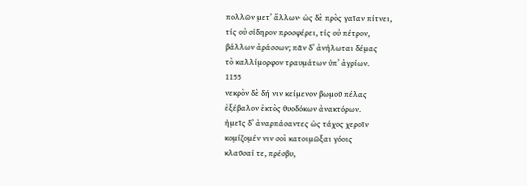πολλῶν μετ’ ἄλλων· ὡς δὲ πρὸς γαῖαν πίτνει,
τίς οὐ σίδηρον προσφέρει, τίς οὐ πέτρον,
βάλλων ἀράσσων; πᾶν δ’ ἀνήλωται δέμας
τὸ καλλίμορφον τραυμάτων ὑπ’ ἀγρίων.
1155
νεκρὸν δὲ δή νιν κείμενον βωμοῦ πέλας
ἐξέβαλον ἐκτὸς θυοδόκων ἀνακτόρων.
ἡμεῖς δ’ ἀναρπάσαντες ὡς τάχος χεροῖν
κομίζομέν νιν σοὶ κατοιμῶξαι γόοις
κλαῦσαί τε, πρέσβυ,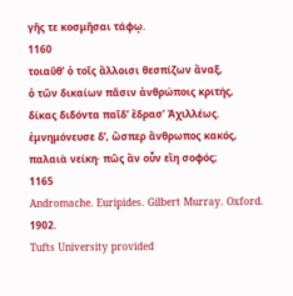γῆς τε κοσμῆσαι τάφῳ.
1160
τοιαῦθ’ ὁ τοῖς ἄλλοισι θεσπίζων ἄναξ,
ὁ τῶν δικαίων πᾶσιν ἀνθρώποις κριτής,
δίκας διδόντα παῖδ’ ἔδρασ’ Ἀχιλλέως.
ἐμνημόνευσε δ’, ὥσπερ ἄνθρωπος κακός,
παλαιὰ νείκη· πῶς ἂν οὖν εἴη σοφός;
1165
Andromache. Euripides. Gilbert Murray. Oxford. 1902.
Tufts University provided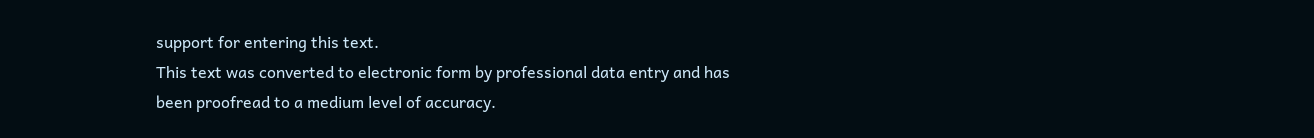support for entering this text.
This text was converted to electronic form by professional data entry and has been proofread to a medium level of accuracy.